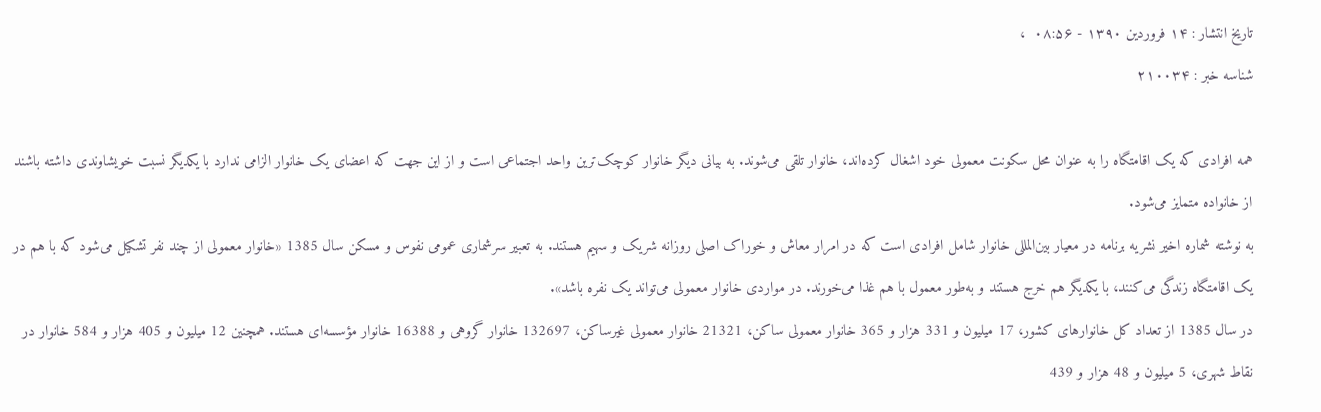تاریخ انتشار : ۱۴ فروردين ۱۳۹۰ - ۰۸:۵۶  ،
شناسه خبر : ۲۱۰۰۳۴

همه افرادی که یک اقامتگاه را به عنوان محل سکونت معمولی خود اشغال کرده‌اند، خانوار تلقی می‌شوند. به بیانی دیگر خانوار کوچک‌ترین واحد اجتماعی است و از این جهت که اعضای یک خانوار الزامی ندارد با یکدیگر نسبت خویشاوندی داشته باشند از خانواده متمایز می‌شود.
به نوشته شماره اخیر نشریه برنامه در معیار بین‌المللی خانوار شامل افرادی است که در امرار معاش و خوراک اصلی روزانه شریک و سهیم هستند. به تعبیر سرشماری عمومی‌ نفوس و مسکن سال 1385 «خانوار معمولی از چند نفر تشکیل می‌شود که با هم در یک اقامتگاه زندگی می‌کنند، با یکدیگر هم خرج هستند و به‌طور معمول با هم غذا می‌خورند. در مواردی خانوار معمولی می‌تواند یک نفره باشد».
در سال 1385 از تعداد کل خانوارهای کشور، 17 میلیون و 331 هزار و 365 خانوار معمولی ساکن، 21321 خانوار معمولی غیرساکن، 132697 خانوار گروهی و 16388 خانوار مؤسسه‌ای هستند. همچنین 12 میلیون و 405 هزار و 584 خانوار در نقاط شهری، 5 میلیون و 48 هزار و 439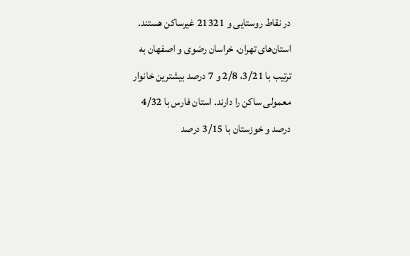در نقاط روستایی و 21321 غیرساکن هستند. استان‌های تهران، خراسان رضوی و اصفهان به ترتیب با 3/21، 2/8 و 7 درصد بیشترین خانوار معمولی ساکن را دارند. استان فارس با 4/32 درصد و خوزستان با 3/15 درصد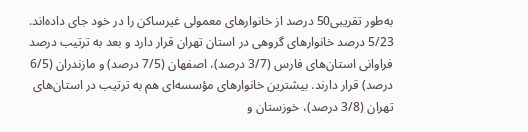به‌طور تقریبی50 درصد از خانوارهای معمولی غیرساکن را در خود جای داده‌اند. 5/23 درصد خانوارهای گروهی در استان تهران قرار دارد و بعد به ترتیب درصد فراوانی استان‌های فارس (3/7 درصد)، اصفهان (7/5 درصد) و مازندران (6/5 درصد) قرار دارند. بیشترین خانوارهای مؤسسه‌ای هم به ترتیب در استان‌های تهران (3/8 درصد)، خوزستان و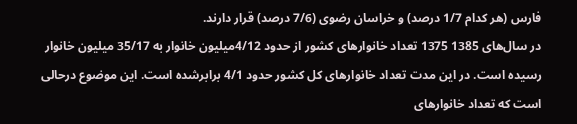فارس (هر کدام 1/7 درصد) و خراسان رضوی (7/6 درصد) قرار دارند.
در سال‌های 1385 1375 تعداد خانوارهای کشور از حدود 4/12میلیون خانوار به 35/17 میلیون خانوار رسیده است. در این مدت تعداد خانوارهای کل کشور حدود 4/1 برابرشده است. این موضوع درحالی است که تعداد خانوارهای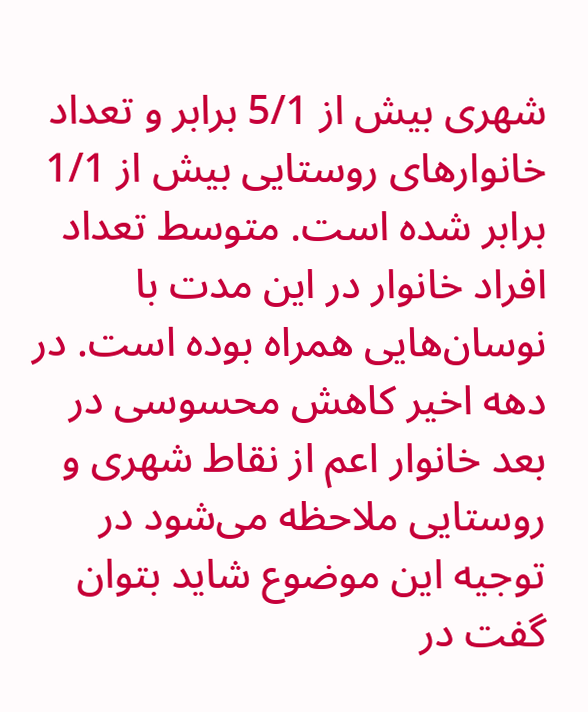شهری بیش از 5/1 برابر و تعداد خانوارهای روستایی بیش از 1/1 برابر شده است. متوسط تعداد افراد خانوار در این مدت با نوسان‌هایی همراه بوده است. در دهه اخیر کاهش محسوسی در بعد خانوار اعم از نقاط شهری و روستایی ملاحظه می‌شود در توجیه این موضوع شاید بتوان گفت در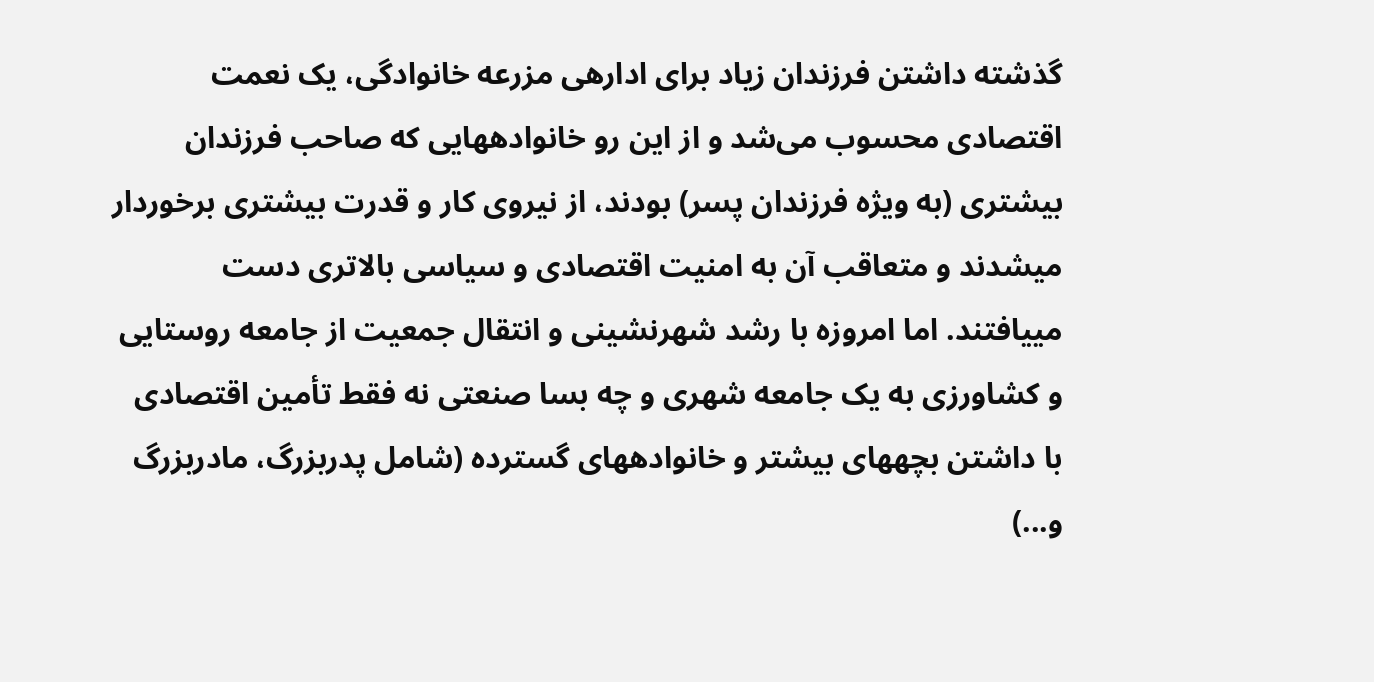گذشته داشتن فرزندان زیاد برای ادارهی مزرعه خانوادگی، یک نعمت اقتصادی محسوب می‌شد و از این رو خانوادههایی که صاحب فرزندان بیشتری (به ویژه فرزندان پسر) بودند، از نیروی کار و قدرت بیشتری برخوردار میشدند و متعاقب آن به امنیت اقتصادی و سیاسی بالاتری دست مییافتند. اما امروزه با رشد شهرنشینی و انتقال جمعیت از جامعه روستایی و کشاورزی به یک جامعه شهری و چه بسا صنعتی نه فقط تأمین اقتصادی با داشتن بچههای بیشتر و خانوادههای گسترده (شامل پدربزرگ، مادربزرگ و...)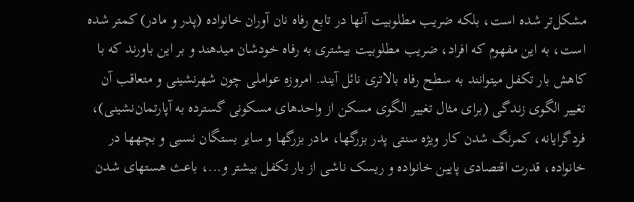مشکل‌تر شده است، بلکه ضریب مطلوبیت آنها در تابع رفاه نان آوران خانواده (پدر و مادر) کمتر شده است، به این مفهوم که افراد، ضریب مطلوبیت بیشتری به رفاه خودشان میدهند و بر این باورند که با کاهش بار تکفل میتوانند به سطح رفاه بالاتری نائل آیند. امروزه عواملی چون شهرنشینی و متعاقب آن تغییر الگوی زندگی (برای مثال تغییر الگوی مسکن از واحدهای مسکونی گسترده به آپارتمان‌نشینی)، فردگرایانه، کمرنگ شدن کار ویژه سنتی پدر بزرگها، مادر بزرگها و سایر بستگان نسبی و بچهها در خانواده، قدرت اقتصادی پایین خانواده و ریسک ناشی از بار تکفل بیشتر و...، باعث هستهای شدن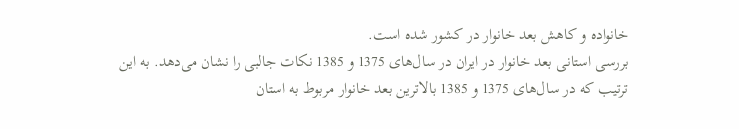خانواده و کاهش بعد خانوار در کشور شده است.
بررسی استانی بعد خانوار در ایران در سال‌های 1375 و 1385 نکات جالبی را نشان می‌دهد. به این ترتیب که در سال‌های 1375 و 1385 بالاترین بعد خانوار مربوط به استان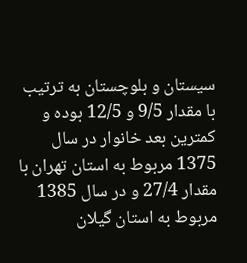سیستان و بلوچستان به ترتیب با مقدار 9/5 و 12/5 بوده و کمترین بعد خانوار در سال 1375 مربوط به استان تهران با مقدار 27/4 و در سال 1385 مربوط به استان گیلان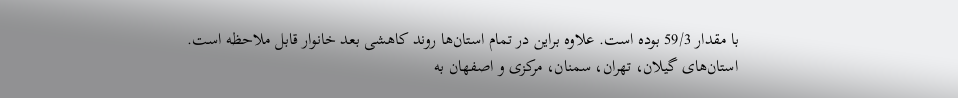با مقدار 59/3 بوده است. علاوه براین در تمام ‌استان‌ها روند کاهشی بعد خانوار قابل ملاحظه است.
استان‌های گیلان، تهران، سمنان، مرکزی و اصفهان به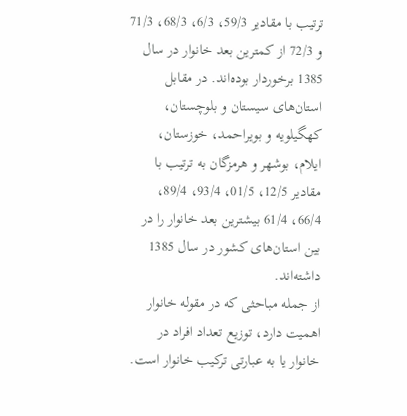ترتیب با مقادیر 59/3، 6/3، 68/3، 71/3 و 72/3 از کمترین بعد خانوار در سال 1385 برخوردار بوده‌اند. در مقابل استان‌های سیستان و بلوچستان، کهگیلویه و بویراحمد، خوزستان، ایلام، بوشهر و هرمزگان به ترتیب با مقادیر 12/5، 01/5، 93/4، 89/4، 66/4، 61/4 بیشترین بعد خانوار را در بین استان‌های کشور در سال 1385 داشته‌اند.
از جمله مباحثی که در مقوله خانوار اهمیت دارد، توزیع تعداد افراد در خانوار یا به عبارتی ترکیب خانوار است.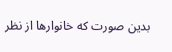بدین صورت که خانوارها از نظر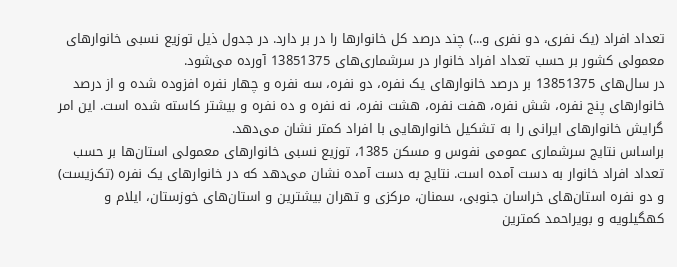تعداد افراد (یک نفری، دو نفری و...) چند درصد کل خانوارها را در بر دارد. در جدول ذیل توزیع نسبی خانوارهای معمولی کشور بر حسب تعداد افراد خانوار در سرشماری‌های 13851375 آورده می‌شود.
در سال‌های 13851375 بر درصد خانوارهای یک نفره، دو نفره، سه نفره و چهار نفره افزوده شده و از درصد خانوارهای پنج نفره، شش نفره، هفت نفره، هشت نفره، نه نفره و ده نفره و بیشتر کاسته شده است. این امر گرایش خانوارهای ایرانی را به تشکیل خانوارهایی با افراد کمتر نشان می‌دهد.
براساس نتایج سرشماری عمومی نفوس و مسکن 1385، توزیع نسبی خانوارهای معمولی استان‌ها بر حسب تعداد افراد خانوار به دست آمده است. نتایج به دست آمده نشان می‌دهد که در خانوارهای یک نفره (تک‌زیست) و دو نفره استان‌های خراسان جنوبی، سمنان، مرکزی و تهران بیشترین و استان‌های خوزستان، ایلام و کهگیلویه و بویراحمد کمترین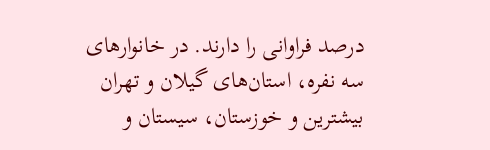درصد فراوانی را دارند. در خانوارهای سه نفره، استان‌های گیلان و تهران بیشترین و خوزستان، سیستان و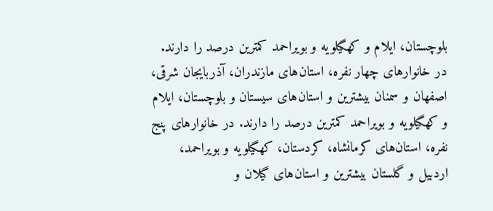بلوچستان، ایلام و کهگیلویه و بویراحمد کمترین درصد را دارند. در خانوارهای چهار نفره، استان‌های مازندران، آذربایجان شرقی، اصفهان و سمنان بیشترین و استان‌های سیستان و بلوچستان، ایلام و کهگیلویه و بویراحمد کمترین درصد را دارند. در خانوارهای پنج نفره، استان‌های کرمانشاه، کردستان، کهگیلویه و بویراحمد، اردبیل و گلستان بیشترین و استان‌های گیلان و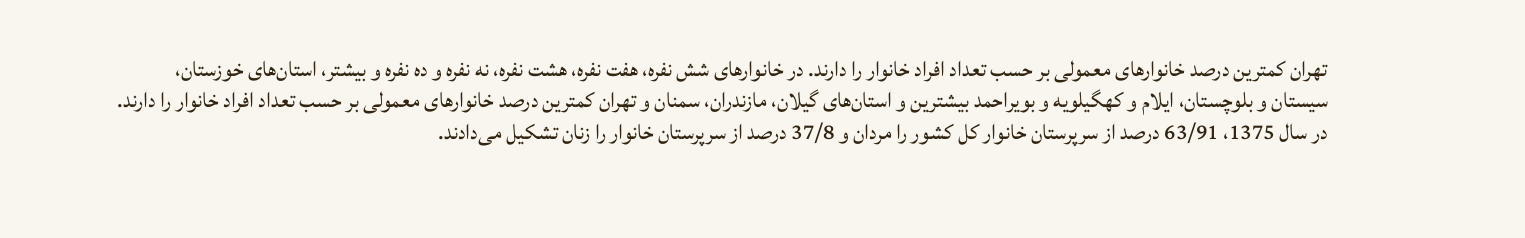تهران کمترین درصد خانوارهای معمولی بر حسب تعداد افراد خانوار را دارند. در خانوارهای شش نفره، هفت نفره، هشت نفره، نه نفره و ده نفره و بیشتر، استان‌های خوزستان، سیستان و بلوچستان، ایلام و کهگیلویه و بویراحمد بیشترین و استان‌های گیلان، مازندران، سمنان و تهران کمترین درصد خانوارهای معمولی بر حسب تعداد افراد خانوار را دارند.
در سال 1375، 63/91 درصد از سرپرستان خانوار کل کشور را مردان و 37/8 درصد از سرپرستان خانوار را زنان تشکیل می‌دادند.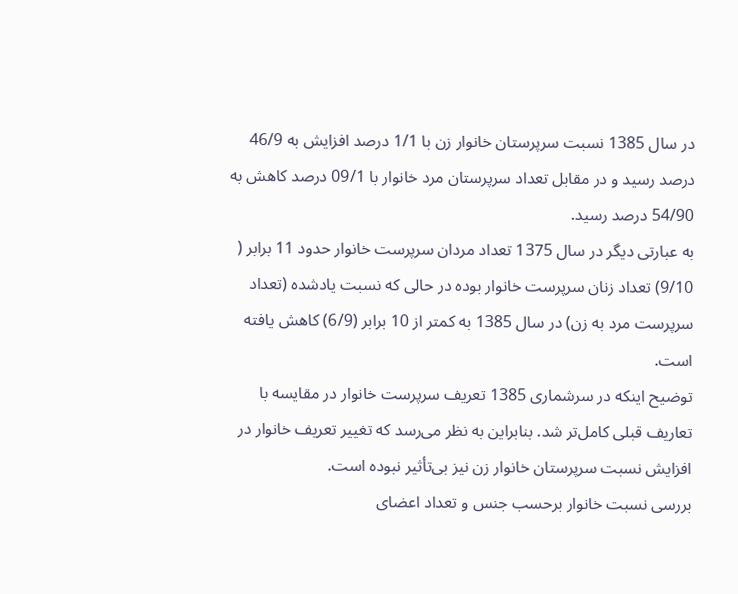در سال 1385 نسبت سرپرستان خانوار زن با 1/1 درصد افزایش به 46/9 درصد رسید و در مقابل تعداد سرپرستان مرد خانوار با 09/1 درصد کاهش به 54/90 درصد رسید.
به عبارتی دیگر در سال 1375 تعداد مردان سرپرست خانوار حدود 11 برابر ( 9/10) تعداد زنان سرپرست خانوار بوده در حالی که نسبت یادشده (تعداد سرپرست مرد به زن) در سال 1385 به کمتر از 10 برابر (6/9) کاهش یافته است.
توضیح اینکه در سرشماری 1385 تعریف سرپرست خانوار در مقایسه با تعاریف قبلی کامل‌تر شد. بنابراین به نظر می‌رسد که تغییر تعریف خانوار در افزایش نسبت سرپرستان خانوار زن نیز بی‌تأثیر نبوده است.
بررسی نسبت خانوار برحسب جنس و تعداد اعضای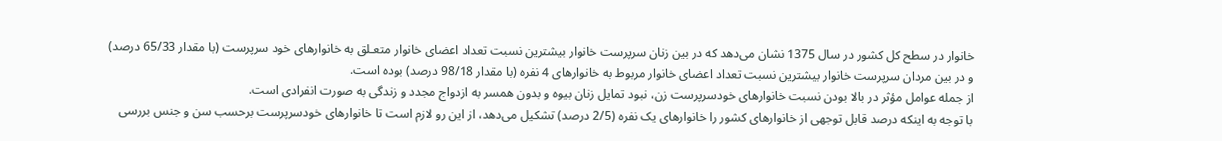خانوار در سطح کل کشور در سال 1375 نشان می‌دهد که در بین زنان سرپرست خانوار بیشترین نسبت تعداد اعضای خانوار متعـلق به خانوارهای خود سرپرست (با مقدار 65/33 درصد) و در بین مردان سرپرست خانوار بیشترین نسبت تعداد اعضای خانوار مربوط به خانوارهای 4 نفره (با مقدار 98/18 درصد) بوده است.
از جمله عوامل مؤثر در بالا بودن نسبت خانوارهای خودسرپرست زن، نبود تمایل زنان بیوه و بدون همسر به ازدواج مجدد و زندگی به صورت انفرادی است.
با توجه به اینکه درصد قابل توجهی از خانوارهای کشور را خانوارهای یک نفره (2/5 درصد) تشکیل می‌دهد، از این رو لازم است تا خانوارهای خودسرپرست برحسب سن و جنس بررسی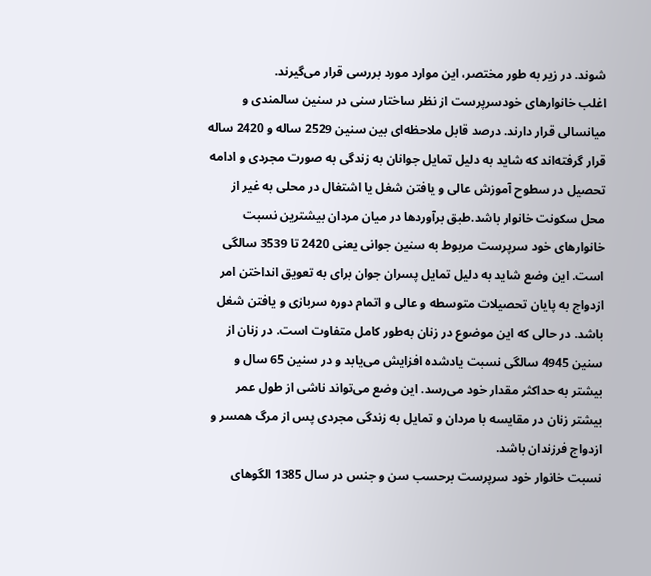شوند. در زیر به طور مختصر، این موارد مورد بررسی قرار می‌گیرند.
اغلب خانوارهای خودسرپرست از نظر ساختار سنی در سنین سالمندی و میانسالی قرار دارند. درصد قابل ملاحظه‌ای بین سنین 2529 ساله و 2420 ساله قرار گرفته‌اند که شاید به دلیل تمایل جوانان به زندگی به صورت مجردی و ادامه تحصیل در سطوح آموزش عالی و یافتن شغل یا اشتغال در محلی به غیر از محل سکونت خانوار باشد.طبق برآوردها در میان مردان بیشترین نسبت خانوارهای خود سرپرست مربوط به سنین جوانی یعنی 2420 تا 3539 سالگی است. این وضع شاید به دلیل تمایل پسران جوان برای به تعویق انداختن امر ازدواج به پایان تحصیلات متوسطه و عالی و اتمام دوره سربازی و یافتن شغل باشد. در حالی که این موضوع در زنان به‌طور کامل متفاوت است. در زنان از سنین 4945 سالگی نسبت یادشده افزایش می‌یابد و در سنین 65 سال و بیشتر به حداکثر مقدار خود می‌رسد. این وضع می‌تواند ناشی از طول عمر بیشتر زنان در مقایسه با مردان و تمایل به زندگی مجردی پس از مرگ همسر و ازدواج فرزندان ‌باشد.
نسبت خانوار خود سرپرست برحسب سن و جنس در سال 1385 الگوهای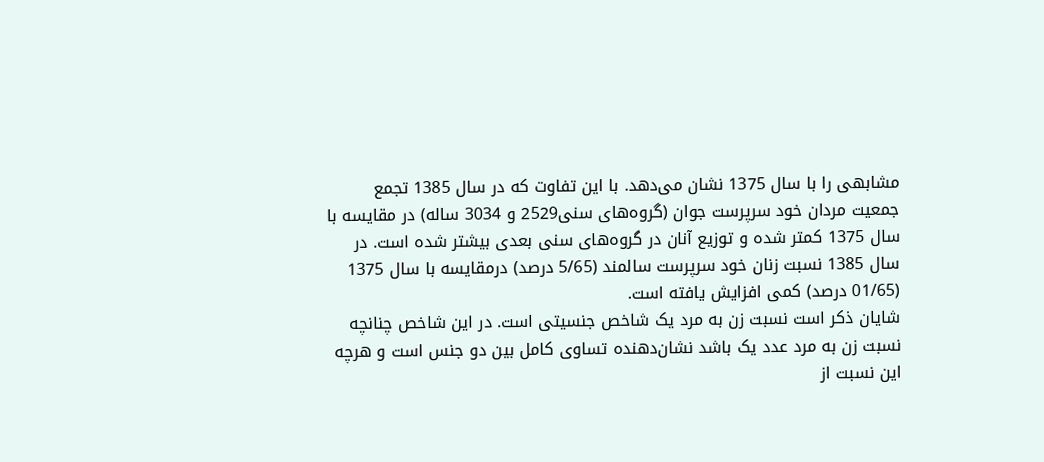مشابهی را با سال 1375 نشان می‌دهد. با این تفاوت که در سال 1385 تجمع جمعیت مردان خود سرپرست جوان (گروه‌های سنی2529 و 3034 ساله) در مقایسه با سال 1375 کمتر شده و توزیع آنان در گروه‌های سنی بعدی بیشتر شده است. در سال 1385 نسبت زنان خود سرپرست سالمند (5/65 درصد) درمقایسه با سال 1375 (01/65 درصد) کمی ‌افزایش یافته است.
شایان ذکر است نسبت زن به مرد یک شاخص جنسیتی است. در این شاخص چنانچه نسبت زن به مرد عدد یک باشد نشان‌دهنده تساوی کامل بین دو جنس است و هرچه این نسبت از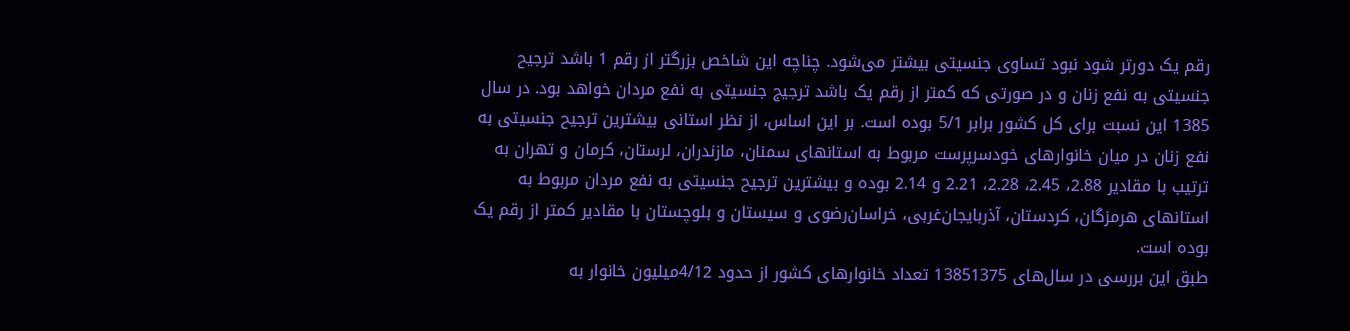رقم یک دورتر شود نبود تساوی جنسیتی بیشتر می‌شود. چناچه این شاخص بزرگتر از رقم 1 باشد ترجیح جنسیتی به نفع زنان و در صورتی که کمتر از رقم یک باشد ترجیج جنسیتی به نفع مردان خواهد بود. در سال 1385 این نسبت برای کل کشور برابر 5/1 بوده است. بر این اساس، از نظر استانی بیشترین ترجیح جنسیتی به نفع زنان در میان خانوارهای خودسرپرست مربوط به استانهای سمنان، مازندران، لرستان، کرمان و تهران به ترتیب با مقادیر 2.88، 2.45، 2.28، 2.21 و 2.14 بوده و بیشترین ترجیح جنسیتی به نفع مردان مربوط به استانهای هرمزگان، کردستان، آذربایجان‌غربی، خراسان‌رضوی و سیستان و بلوچستان با مقادیر کمتر از رقم یک بوده است.
طبق این بررسی در سال‌های 13851375 تعداد خانوارهای کشور از حدود 4/12میلیون خانوار به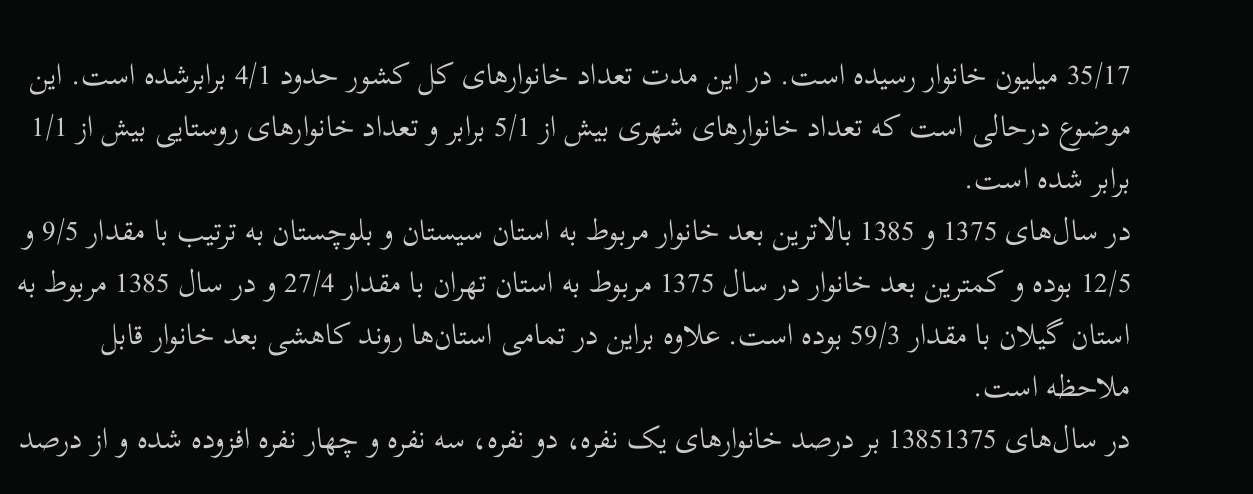35/17 میلیون خانوار رسیده است. در این مدت تعداد خانوارهای کل کشور حدود 4/1 برابرشده است. این موضوع درحالی است که تعداد خانوارهای شهری بیش از 5/1 برابر و تعداد خانوارهای روستایی بیش از 1/1 برابر شده است.
در سال‌های 1375 و 1385 بالاترین بعد خانوار مربوط به استان سیستان و بلوچستان به ترتیب با مقدار 9/5 و 12/5 بوده و کمترین بعد خانوار در سال 1375 مربوط به استان تهران با مقدار 27/4 و در سال 1385 مربوط به استان گیلان با مقدار 59/3 بوده است. علاوه براین در تمامی ‌استان‌ها روند کاهشی بعد خانوار قابل ملاحظه است.
در سال‌های 13851375 بر درصد خانوارهای یک نفره، دو نفره، سه نفره و چهار نفره افزوده شده و از درصد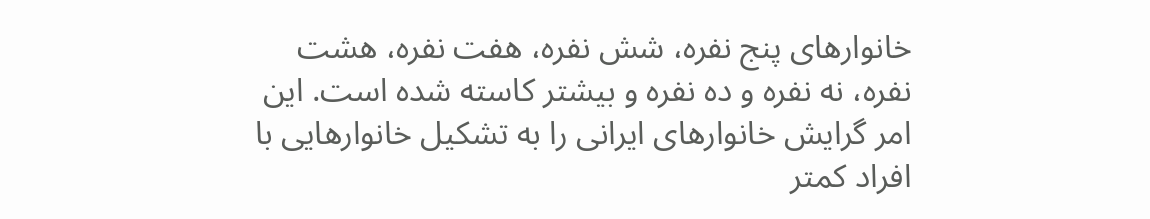خانوارهای پنج نفره، شش نفره، هفت نفره، هشت نفره، نه نفره و ده نفره و بیشتر کاسته شده است. این امر گرایش خانوارهای ایرانی را به تشکیل خانوارهایی با افراد کمتر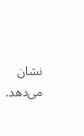نشان می‌دهد.